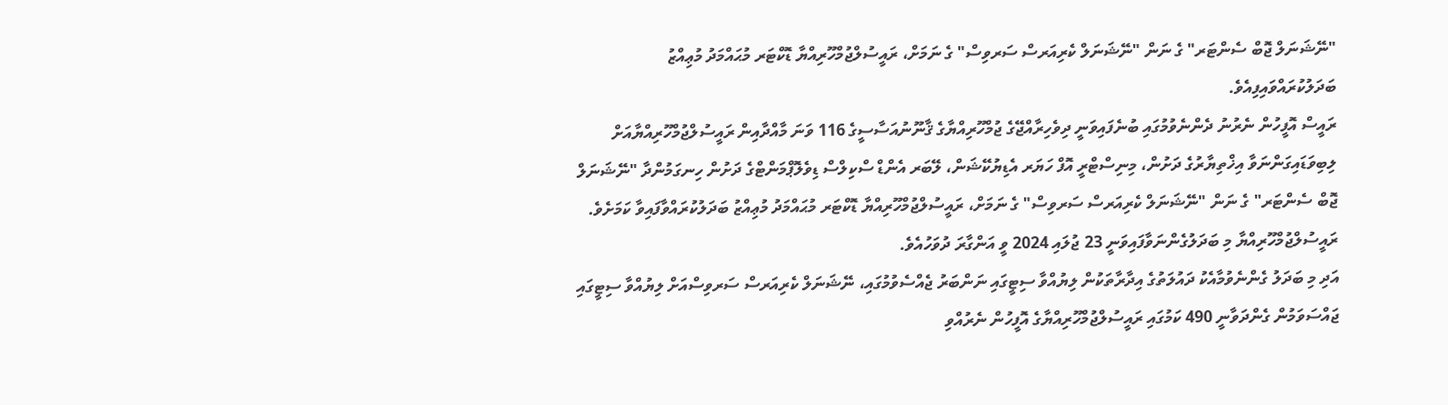"ނޭޝަނަލް ޖޮބް ސެންޓަރ" ގެ ނަން "ނޭޝަނަލް ކެރިއަރސް ސަރވިސް" ގެ ނަމަށް، ރައީސުލްޖުމްހޫރިއްޔާ ޑޮކްޓަރ މުޙައްމަދު މުޢިއްޒު ބަދަލުކުރައްވައިފިއެވެ.
ރައީސް އޮފީހުން ނެރުނު ދެންނެވުމުގައި ބުނެފައިވަނީ ދިވެހިރާއްޖޭގެ ޖުމްހޫރިއްޔާގެ ޤާނޫނުއަސާސީގެ 116 ވަނަ މާއްދާއިން ރައީސުލްޖުމްހޫރިއްޔާއަށް ލިބިވަޑައިގަންނަވާ އިޚްތިޔާރުގެ ދަށުން، މިނިސްޓްރީ އޮފް ހަޔަރ އެޑިޔުކޭޝަން، ލޭބަރ އެންޑް ސްކިލްސް ޑިވެލޮޕްމަންޓްގެ ދަށުން ހިނގަމުންދާ "ނޭޝަނަލް ޖޮބް ސެންޓަރ" ގެ ނަން "ނޭޝަނަލް ކެރިއަރސް ސަރވިސް" ގެ ނަމަށް، ރައީސުލްޖުމްހޫރިއްޔާ ޑޮކްޓަރ މުޙައްމަދު މުޢިއްޒު ބަދަލުކުރައްވާފައިވާ ކަމަށެވެ.
ރައީސުލްޖުމްހޫރިއްޔާ މި ބަދަލުގެންނަވާފައިވަނީ 23 ޖުލައި 2024 ވީ އަންގާރަ ދުވަހުއެވެ.
އަދި މި ބަދަލު ގެންނެވުމާއެކު ދައުލަތުގެ އިދާރާތަކުން ލިޔުއްވާ ސިޓީގައި ނަންބަރު ޖެއްސެވުމުގައި، ނޭޝަނަލް ކެރިއަރސް ސަރވިސްއަށް ލިޔުއްވާ ސިޓީގައި ޖައްސަވަމުން ގެންދަވާނީ 490 ކަމުގައި ރައީސުލްޖުމްހޫރިއްޔާގެ އޮފީހުން ނެރުއްވި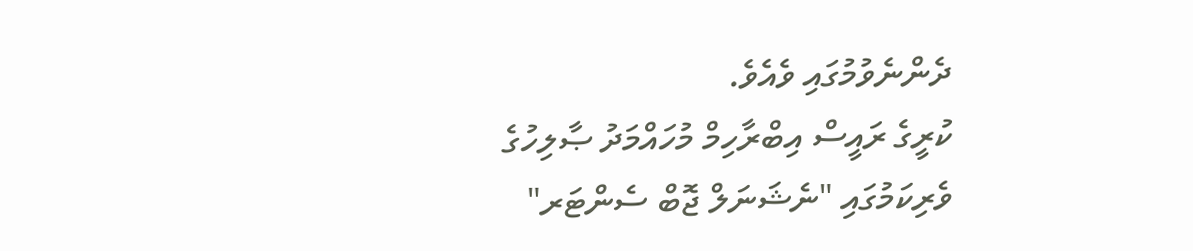ދެންނެވުމުގައި ވެއެވެ.
ކުރީގެ ރައީސް އިބްރާހިމް މުހައްމަދު ޞާލިހުގެ ވެރިކަމުގައި "ނެޝަނަލް ޖޮބް ސެންޓަރ"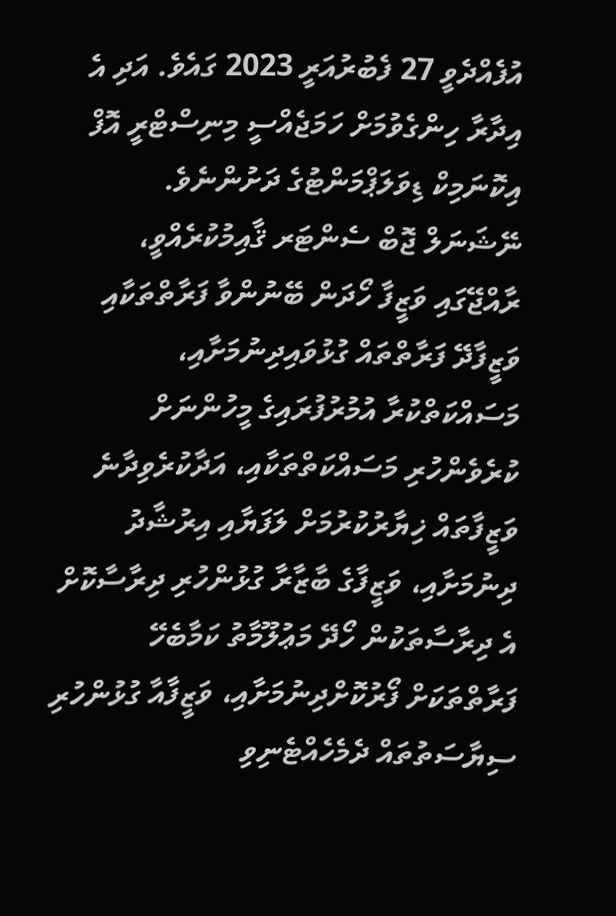އުފެއްދެވީ 27 ފެބުރުއަރީ 2023 ގައެވެ. އަދި އެ އިދާރާ ހިންގެވުމަށް ހަމަޖެއްސީ މިނިސްޓްރީ އޮފް އިކޮނަމިކް ޑިވަލަޕްމަންޓުގެ ދަށުންނެވެ.
ނޭޝަނަލް ޖޮބް ސެންޓަރ ޤާއިމުކުރެއްވީ، ރާއްޖޭގައި ވަޒީފާ ހޯދަން ބޭނުންވާ ފަރާތްތަކާއި ވަޒީފާދޭ ފަރާތްތައް ގުޅުވައިދިނުމަށާއި، މަސައްކަތްކުރާ އުމުރުފުރައިގެ މީހުންނަށް ކުރެވެންހުރި މަސައްކަތްތަކާއި، އަދާކުރެވިދާނެ ވަޒީފާތައް ޚިޔާރުކުރުމަށް ލަފަޔާއި އިރުޝާދު ދިނުމަށާއި، ވަޒީފާގެ ބާޒާރާ ގުޅުންހުރި ދިރާސާކޮށް އެ ދިރާސާތަކުން ހޯދޭ މަޢުލޫމާތު ކަމާބެހޭ ފަރާތްތަކަށް ފޯރުކޮށްދިނުމަށާއި، ވަޒީފާއާ ގުޅުންހުރި ސިޔާސަތުތައް ދެމެހެއްޓެނިވި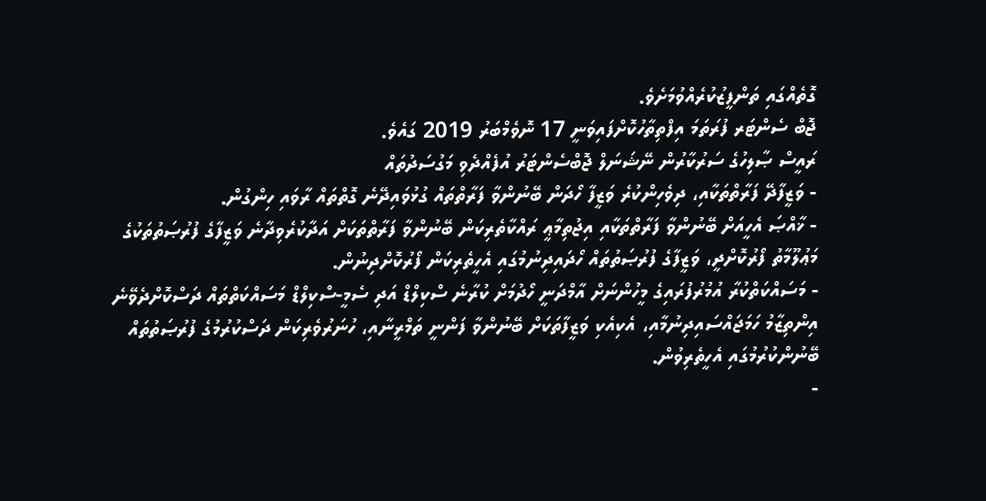ގޮތެއްގައި ތަންފީޒުކުރެއްވުމަށެވެ.
ޖޮބް ސެންޓަރ ފުރަތަމަ އިފްތިތާހުކޮށްފައިވަނީ 17 ނޮވެމްބަރު 2019 ގައެވެ.
ރައީސް ޞާލިހުގެ ސަރުކާރުން ނޭޝަނަލް ޖޮބްސެންޓަރު އުފެއްދެވި މަގުސަދުތައް
- ވަޒީފާދޭ ފަރާތްތަކާއި، ދިވެހިންކުރެ ވަޒީފާ ހޯދަން ބޭނުންވާ ފަރާތްތައް ގުޅުވައިދޭނެ ގޮތްތައް ރާވައި ހިންގުން.
- ޚާއްޞަ އެހީއަށް ބޭނުންވާ ފަރާތްތަކާއި އިޖުތިމާޢީ ރައްކާތެރިކަން ބޭނުންވާ ފަރާތްތަކަށް އަދާކުރެވިދާނެ ވަޒީފާގެ ފުރުޞަތުތަކުގެ މަޢުލޫމާތު ފޯރުކޮށްދީ، ވަޒީފާގެ ފުރުޞަތުތައް ހޯދައިދިނުމުގައި އެހީތެރިކަން ފޯރުކޮށްދިނުން.
- މަސައްކަތްކުރާ އުމުރުފުރައިގެ މީހުންނަށް އާމްދަނީ ހޯދުމަށް ކުރާނެ ސްކިލްޑް އަދި ސެމީ-ސްކިލްޑް މަސައްކަތްތައް ދަސްކޮށްދެވޭނެ އިންތިޒާމު ހަމަޖައްސައިދިނުމާއި، އެކިއެކި ވަޒީފާތަކަށް ބޭނުންވާ ފަންނީ ތަމްރީނާއި، ހުނަރުވެރިކަން ދަސްކުރުމުގެ ފުރުޞަތުތައް ބޭނުންކުރުމުގައި އެހީތެރިވުން.
-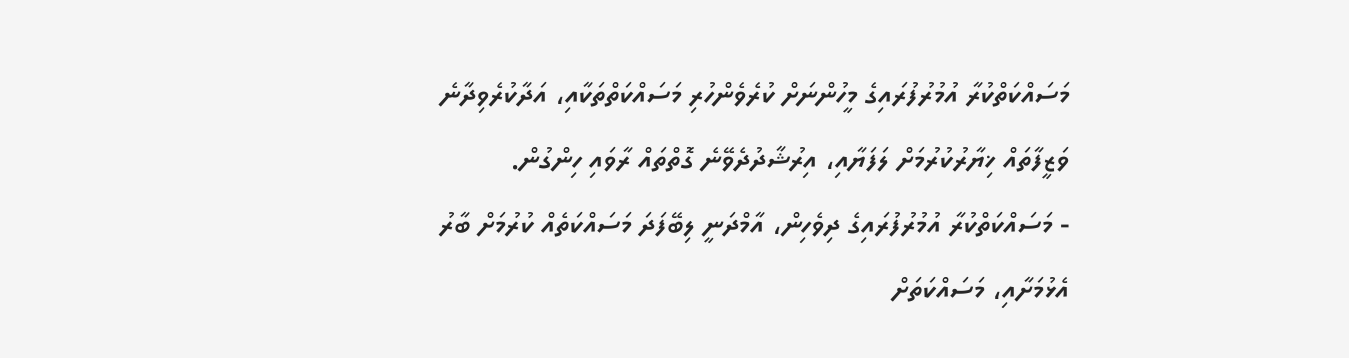މަސައްކަތްކުރާ އުމުރުފުރައިގެ މީހުންނަށް ކުރެވެންހުރި މަސައްކަތްތަކާއި، އަދާކުރެވިދާނެ ވަޒީފާތައް ޚިޔާރުކުރުމަށް ލަފަޔާއި، އިރުޝާދުދެވޭނެ ގޮތްތައް ރާވައި ހިންގުން.
- މަސައްކަތްކުރާ އުމުރުފުރައިގެ ދިވެހިން، އާމްދަނީ ލިބޭފަދަ މަސައްކަތެއް ކުރުމަށް ބާރު އެޅުމަށާއި، މަސައްކަތަށް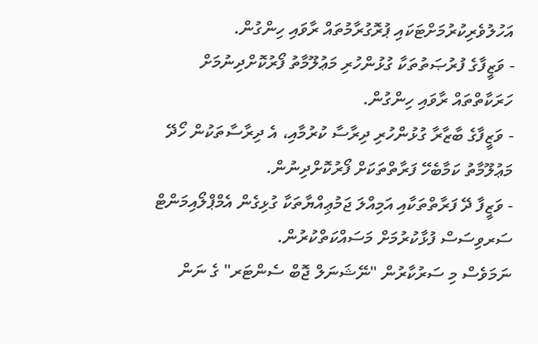އަހުލުވެރިކުރުމަށްޓަކައި ޕުރޮގުރާމުތައް ރާވައި ހިންގުން.
- ވަޒީފާގެ ފުރުޞަތުތަކާ ގުޅުންހުރި މަޢުލޫމާތު ފޯރުކޮށްދިނުމަށް ހަރަކާތްތައް ރާވައި ހިންގުން.
- ވަޒީފާގެ ބާޒާރާ ގުޅުންހުރި ދިރާސާ ކުރުމާއި، އެ ދިރާސާތަކުން ހޯދޭ މަޢުލޫމާތު ކަމާބެހޭ ފަރާތްތަކަށް ފޯރުކޮށްދިނުން.
- ވަޒީފާ ދޭ ފަރާތްތަކާއި އަމިއްލަ ޖަމުޢިއްޔާތަކާ ގުޅިގެން އެމްޕްލޯއިމަންޓް ސަރވިސަސް ފުޅާކުރުމަށް މަސައްކަތްކުރުން.
ނަމަވެސް މި ސަރުކާރުން "ނޭޝަނަލް ޖޮބް ސެންޓަރ" ގެ ނަން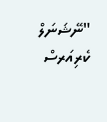"ނޭޝަނަލް ކެރިއަރސް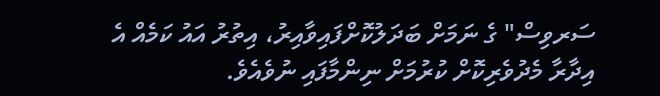ސަރވިސް" ގެ ނަމަށް ބަދަލުކޮށްފައިވާއިރު، އިތުރު އައު ކަމެއް އެ އިދާރާ މެދުވެރިކޮށް ކުރުމަށް ނިންމާފައި ނުވެއެވެ.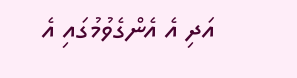އަދި އެ އެންގެވުމުގައި އެ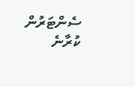ސެންޓަރުން ކުރާނެ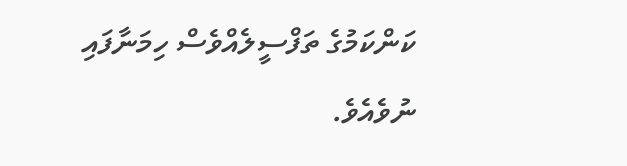ކަންކަމުގެ ތަފްސީލެއްވެސް ހިމަނާފައި ނުވެއެވެ.